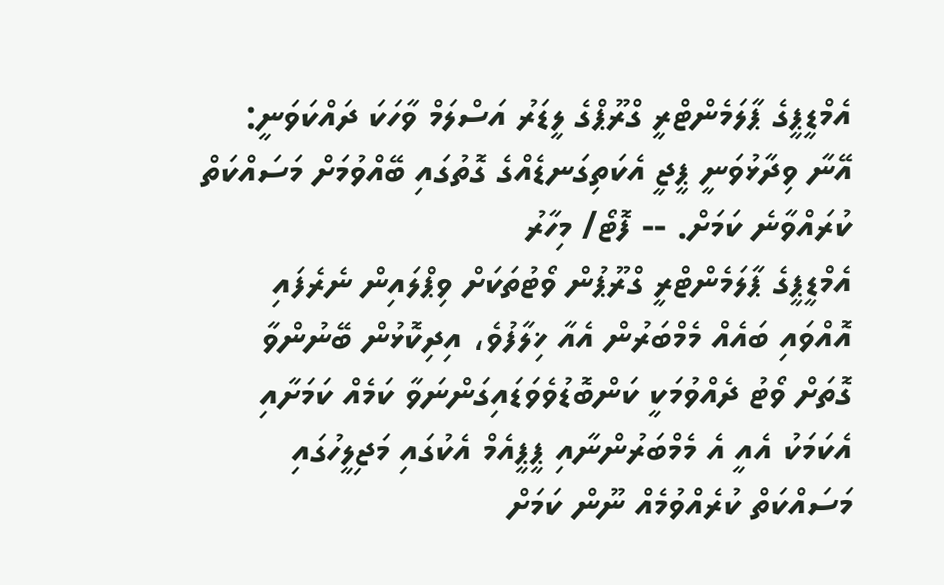އެމްޑީޕީގެ ޕާލަމެންޓްރީ ގްރޫޕްގެ ލީޑަރު އަސްލަމް ވާހަކަ ދައްކަވަނީ: އޭނާ ވިދާޅުވަނީ ޕީޖީ އެކަތިގަނޑެއްގެ ގޮތުގައި ބޭއްވުމަށް މަސައްކަތް ކުރައްވާނެ ކަމަށް. -- ފޮޓޯ/ މިހާރު
އެމްޑީޕީގެ ޕާލަމެންޓްރީ ގްރޫޕުން ވޯޓުތަކަށް ވިޕްލައިން ނެރެފައި އޮއްވައި ބައެއް މެމްބަރުން އެއާ ޚިލާފުވެ، އިދިކޮޅުން ބޭނުންވާ ގޮތަށް ވޯޓު ދެއްވުމަކީ ކަންބޮޑުވެވަޑައިގަންނަވާ ކަމެއް ކަމަށާއި އެކަމަކު އެއީ އެ މެމްބަރުންނާއި ޕީޕީއެމް އެކުގައި މަޖިލީހުގައި މަސައްކަތް ކުރެއްވުމެއް ނޫން ކަމަށް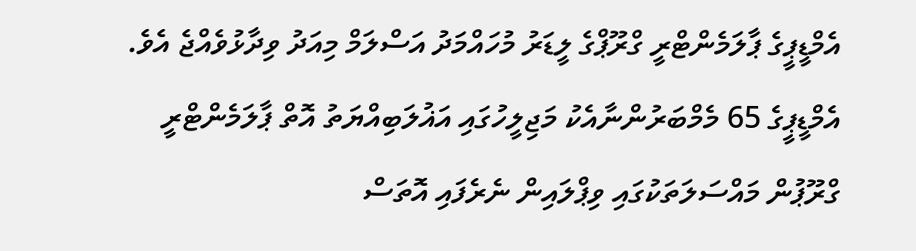އެމްޑީޕީގެ ޕާލަމެންޓްރީ ގްރޫޕްގެ ލީޑަރު މުހައްމަދު އަސްލަމް މިއަދު ވިދާޅުވެއްޖެ އެވެ.
އެމްޑީޕީގެ 65 މެމްބަރުންނާއެކު މަޖިލީހުގައި އަޣުލަބިއްޔަތު އޮތް ޕާލަމެންޓްރީ ގްރޫޕުން މައްސަލަތަކުގައި ވިޕްލައިން ނެރެފައި އޮތަސް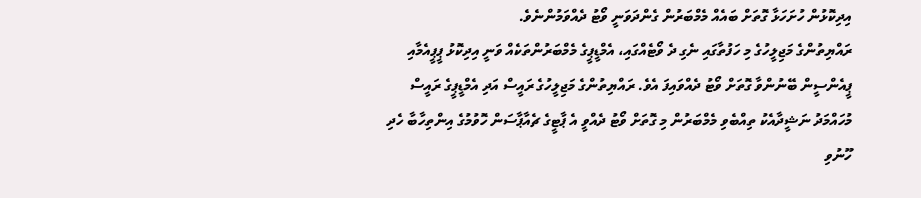އިދިކޮޅުން ހުށަހަޅާ ގޮތަށް ބައެއް މެމްބަރުން ގެންދަވަނީ ވޯޓު ދެއްވަމުންނެވެ.
ރައްޔިތުންގެ މަޖިލީހުގެ މި ހަފުތާގައި ނެގި ދެ ވޯޓެއްގައި، އެމްޑީޕީގެ މެމްބަރުންތަކެއް ވަނީ އިދިކޮޅު ޕީޕީއެމާއި ޕީއެންސީން ބޭނުންވާ ގޮތަށް ވޯޓު ދެއްވައިފަ އެވެ. ރައްޔިތުންގެ މަޖިލީހުގެ ރައީސް އަދި އެމްޑީޕީގެ ރައީސް މުހައްމަދު ނަޝީދާއެކު ތިއްބެވި މެމްބަރުން މި ގޮތަށް ވޯޓު ދެއްވީ އެ ޕާޓީގެ ޗެއާޕާސަން ހޮވުމުގެ އިންތިހާބާ ހެދި ހޫނުވި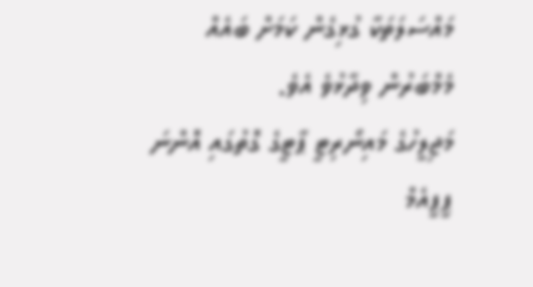މައްސަލަތަކާ ގުޅިގެން ކަމަށް ބައެއް މެމްބަރުން ވިދާޅުވެ އެވެ.
މަޖިލީހުގެ މައިނޯރިޓީ ޕާޓީގެ ގޮތުގައި އޮންނަ ޕީޕީއެމް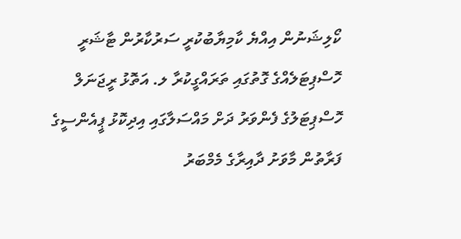ކޯލިޝަނުން އިއްޔެ ކާމިޔާބުކުރީ ސަރުކާރުން ޓާޝަރީ ހޮސްޕިޓަލެއްގެ ގޮތުގައި ތަރައްގީކުރާ ލ. އަތޮޅު ރީޖަނަލް ހޮސްޕިޓަލުގެ ފެންވަރު ދަށް މައްސަލާގައި އިދިކޮޅު ޕީއެންސީގެ ފަރާތުން މާވަށު ދާއިރާގެ މެމްބަރު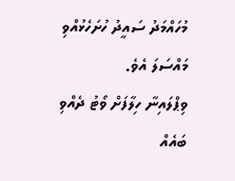މުހައްމަދު ސައީދު ހުށަހެޅުއްވި މައްސަލަ އެވެ.
ވިޕްލައިނާ ހިލާފަށް ވޯޓު ދެއްވި ބައެއް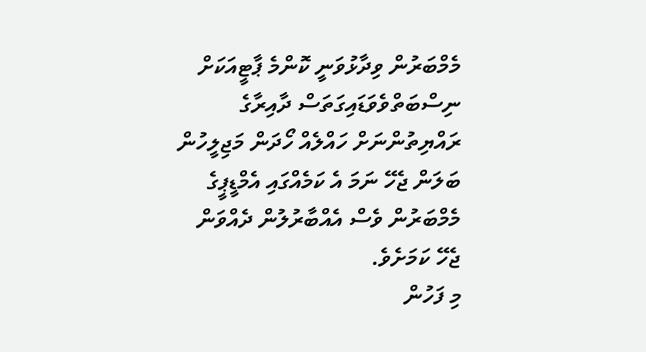މެމްބަރުން ވިދާޅުވަނީ ކޮންމެ ޕާޓީއަކަށް ނިސްބަތްވެވަޑައިގަތަސް ދާއިރާގެ ރައްޔިތުންނަށް ހައްލެއް ހޯދަން މަޖިލީހުން ބަލަން ޖެހޭ ނަމަ އެ ކަމެއްގައި އެމްޑީޕީގެ މެމްބަރުން ވެސް އެއްބާރުލުން ދެއްވަން ޖެހޭ ކަމަށެވެ.
މި ފަހުން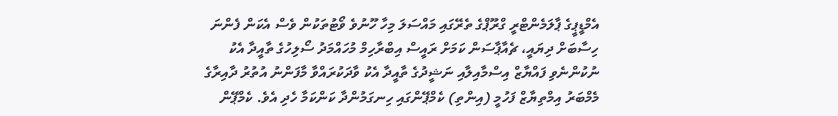އެމްޑީޕީގެ ޕާލަމެންޓްރީ ގްރޫޕްގެ ތެރޭގައި މައްސަލަ މިހާ ހޫނުވެ ވޯޓުތަކުން ވެސް އެކަން ފެންނަ ހިސާބަށް ދިޔައީ، ޗެއާޕާސަން ކަމަށް ރައީސް އިބްރާހިމް މުހައްމަދު ސޯލިހުގެ ތާއީދާ އެކު ނުކުންނެވި ފައްޔާޒް އިސްމާއިލާއި ނަޝީދުގެ ތާއީދާ އެކު ވާދަކުރައްވާ މާފަންނު އުތުރު ދާއިރާގެ މެމްބަރު އިމްތިޔާޒް ފަހުމީ (އިންތި) ކެމްޕޭންގައި ހިނގަމުންދާ ކަންކަމާ ހެދި އެވެ. ކެމްޕޭން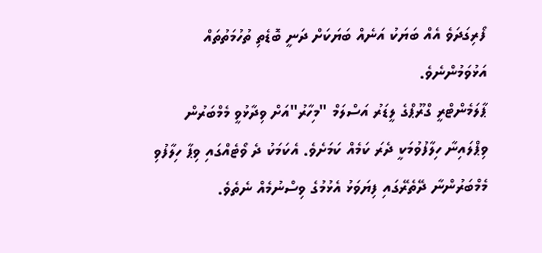ފޯރިގަދަވެ އެއް ބަޔަކު އަނެއް ބަޔަކަށް ދަނީ ބޮޑެތި ތުހުމަތުތައް އަޅުވަމުންނެވެ.
ޕާލަމެންޓްރީ ގްރޫޕްގެ ލީޑަރު އަސްލަމް "މިހާރު"އަށް ވިދާޅުވީ މެމްބަރުން ވިޕްލައިނާ ހިލާފުވުމަކީ ދެރަ ކަމެއް ކަމަށެވެ. އެކަމަކު ދެ ވޯޓެއްގައި ވިޕާ ހިލާފުވި މެމްބަރުންނާ ދޭތެރޭގައި ފިޔަވަޅު އެޅުމުގެ ވިސްނުމެއް ނެތެވެ.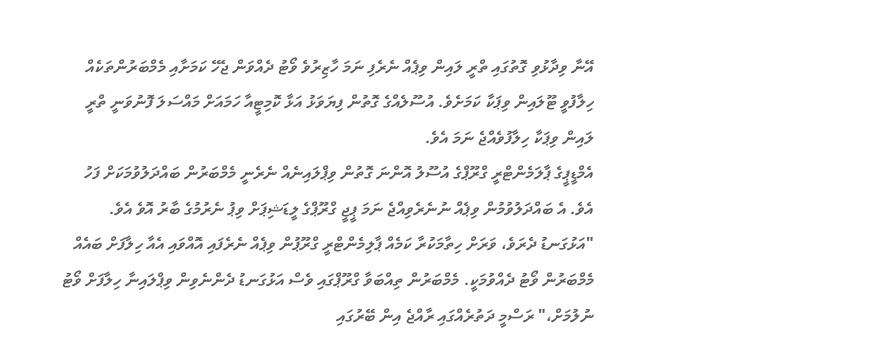އޭނާ ވިދާޅުވި ގޮތުގައި ތްރީ ލައިން ވިޕެއް ނެރެފި ނަމަ ހާޒިރުވެ ވޯޓު ދެއްވަން ޖެހޭ ކަމަށާއި މެމްބަރުންތަކެއް ހިލާފުވީ ޓޫލައިން ވިޕަކާ ކަމަށެވެ. އުސޫލެއްގެ ގޮތުން ފިޔަވަޅު އަޅާ ކޮމިޓީއާ ހަމައަށް މައްސަލަ ފޮނުވަނީ ތްރީ ލައިން ވިޕަކާ ހިލާފުވެއްޖެ ނަމަ އެވެ.
އެމްޑީޕީގެ ޕާލަމެންޓްރީ ގްރޫޕްގެ އުސޫލު އޮންނަ ގޮތުން ވިޕްލައިނެއް ނެރެނީ މެމްބަރުން ބައްދަލުވުމަކަށް ފަހު އެވެ. އެ ބައްދަލުވުމުން ވިޕެއް ނުނެރެވިއްޖެ ނަމަ ޕީޖީ ގްރޫޕްގެ ލީޑަޝިޕަށް ވިޕު ނެރުމުގެ ބާރު އޮވެ އެވެ.
"އަޅުގަނޑު ދެރަވެ، ވަރަށް ހިތާމަކުރާ ކަމެއް ޕާލިމެންޓްރީ ގްރޫޕުން ވިޕެއް ނެރެފައި އޮއްވައި އެއާ ހިލާފަށް ބައެއް މެމްބަރުން ވޯޓު ދެއްވުމަކީ. މެމްބަރުން ތިއްބަވާ ގްރޫޕްގައި ވެސް އަޅުގަނޑު ދެންނެވިން ވިޕްލައިނާ ހިލާފަށް ވޯޓު ނުލުމަށް،" ރަސްމީ ދަތުރެއްގައި ރާއްޖެ އިން ބޭރުގައި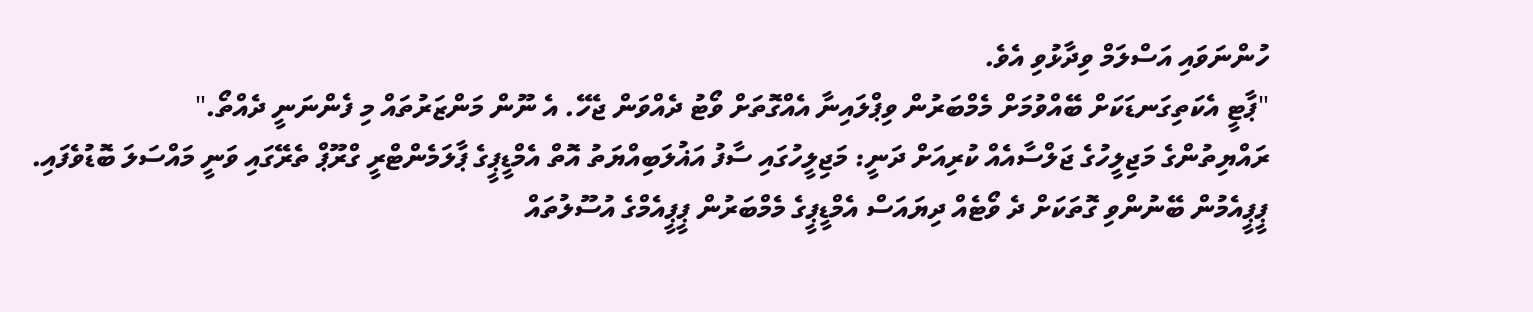ހުންނަވައި އަސްލަމް ވިދާޅުވި އެވެ.
"ޕާޓީ އެކަތިގަނޑަކަށް ބޭއްވުމަށް މެމްބަރުން ވިޕްލައިނާ އެއްގޮތަށް ވޯޓު ދެއްވަން ޖެހޭ. އެ ނޫން މަންޒަރުތައް މި ފެންނަނީ ދެއްތޯ."
ރައްޔިތުންގެ މަޖިލީހުގެ ޖަލްސާއެއް ކުރިއަށް ދަނީ: މަޖިލީހުގައި ސާފު އަޣުލަބިއްޔަތު އޮތް އެމްޑީޕީގެ ޕާލަމެންޓްރީ ގްރޫޕް ތެރޭގައި ވަނީ މައްސަލަ ބޮޑުވެފައި.
ޕީޕީއެމުން ބޭނުންވި ގޮތަކަށް ދެ ވޯޓެއް ދިޔައަސް އެމްޑީޕީގެ މެމްބަރުން ޕީޕީއެމްގެ އުސޫލުތައް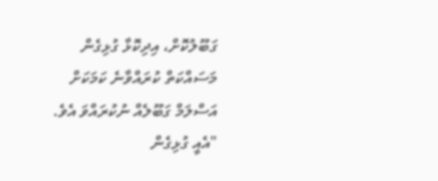ގަބޫލުކޮށް، އިދިކޮޅާ ގުޅިގެން މަސައްކަތް ކުރައްވާނެ ކަމަކަށް އަސްލަމް ގަބޫލެއް ނުކުރައްވަ އެވެ.
"އެއީ ގުޅިގެން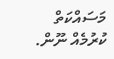މަސައްކަތް ކުރުމެއް ނޫން.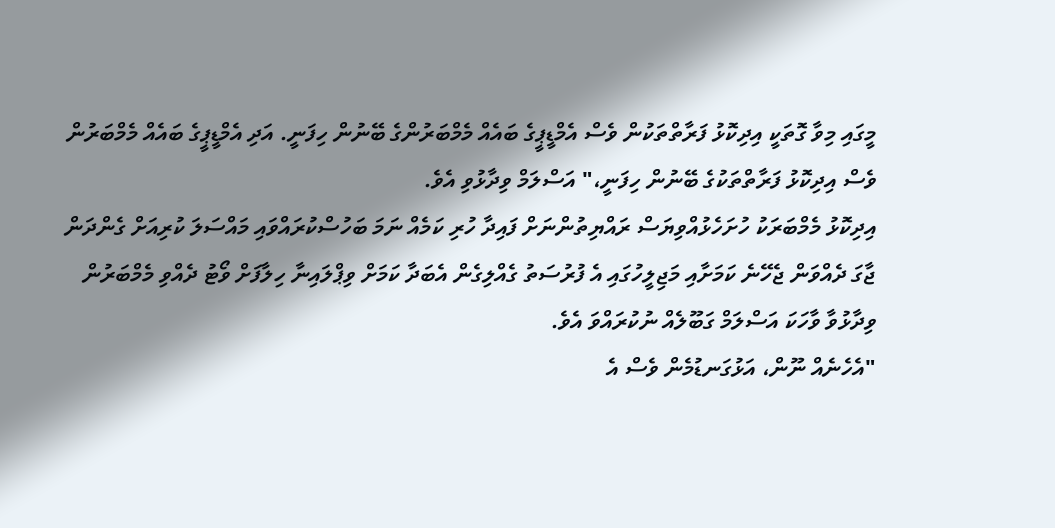މީގައި މިވާ ގޮތަކީ އިދިކޮޅު ފަރާތްތަކުން ވެސް އެމްޑީޕީގެ ބައެއް މެމްބަރުންގެ ބޭނުން ހިފަނީ. އަދި އެމްޑީޕީގެ ބައެއް މެމްބަރުން ވެސް އިދިކޮޅު ފަރާތްތަކުގެ ބޭނުން ހިފަނީ،" އަސްލަމް ވިދާޅުވި އެވެ.
އިދިކޮޅު މެމްބަރަކު ހުށަހެޅުއްވިޔަސް ރައްޔިތުންނަށް ފައިދާ ހުރި ކަމެއް ނަމަ ބަހުސްކުރައްވައި މައްސަލަ ކުރިއަށް ގެންދަން ޖާގަ ދެއްވަން ޖެހޭނެ ކަމަށާއި މަޖިލީހުގައި އެ ފުރުސަތު ގެއްލިގެން އެބަދާ ކަމަށް ވިޕްލައިނާ ހިލާފަށް ވޯޓު ދެއްވި މެމްބަރުން ވިދާޅުވާ ވާހަކަ އަސްލަމް ގަބޫލެއް ނުކުރައްވަ އެވެ.
"އެހެނެއް ނޫން، އަޅުގަނޑުމެން ވެސް އެ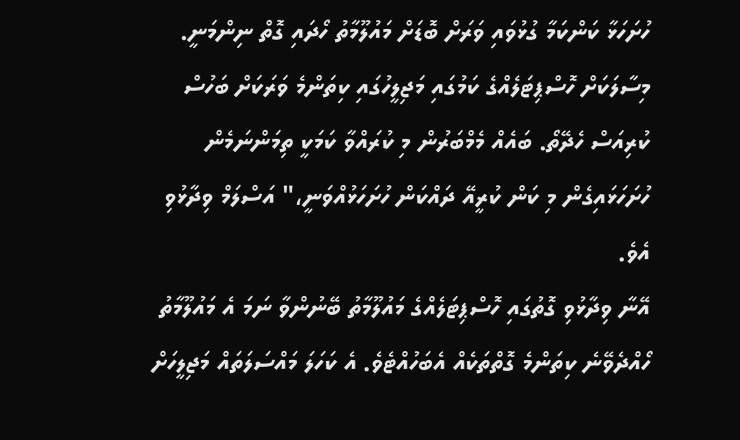ހުށަހަޅާ ކަންކަމާ ގުޅުވައި ވަރަށް ބޮޑަށް މައުލޫމާތު ހޯދައި ގޮތް ނިންމަނީ. މިސާލަކަށް ހޮސްޕިޓަލެއްގެ ކަމުގައި މަޖިލީހުގައި ކިތަންމެ ވަރަކަށް ބަހުސް ކުރިއަސް ހެދޭތޯ. ބައެއް މެމްބަރުން މި ކުރައްވާ ކަމަކީ ތިމަންނަމެން ހުށަހަޅައިގެން މި ކަން ކުރީއޭ ދައްކަން ހުށަހަޅުއްވަނީ،" އަސްލަމް ވިދާޅުވި އެވެ.
އޭނާ ވިދާޅުވި ގޮތުގައި ހޮސްޕިޓަލެއްގެ މައުލޫމާތު ބޭނުންވާ ނަމަ އެ މައުލޫމާތު ހޯއްދެވޭނެ ކިތަންމެ ގޮތްތަކެއް އެބަހުއްޓެވެ. އެ ކަހަލަ މައްސަލަތައް މަޖިލީހަށް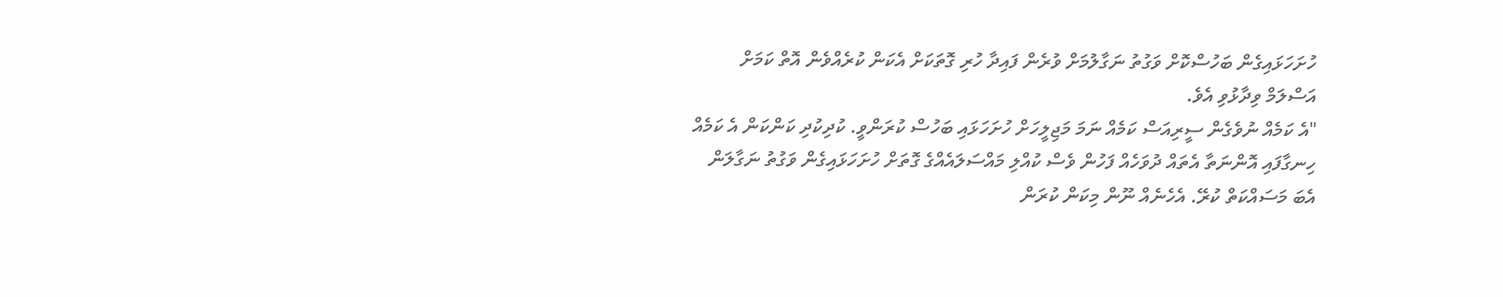ހުށަހަޅައިގެން ބަހުސްކޮށް ވަގުތު ނަގާލުމަށް ވުރެން ފައިދާ ހުރި ގޮތަކަށް އެކަން ކުރެއްވެން އޮތް ކަމަށް އަސްލަމް ވިދާޅުވި އެވެ.
"އެ ކަމެއް ނުވެގެން ސީރިއަސް ކަމެއް ނަމަ މަޖިލީހަށް ހުށަހަޅައި ބަހުސް ކުރަންވީ. ކުދިކުދި ކަންކަން އެ ކަމެއް ހިނގާފައި އޮންނަތާ އެތައް ދުވަހެއް ފަހުން ވެސް ކުއްލި މައްސަލައެއްގެ ގޮތަށް ހުށަހަޅައިގެން ވަގުތު ނަގާލަން އެބަ މަސައްކަތް ކުރޭ. އެހެނެއް ނޫން މިކަން ކުރަން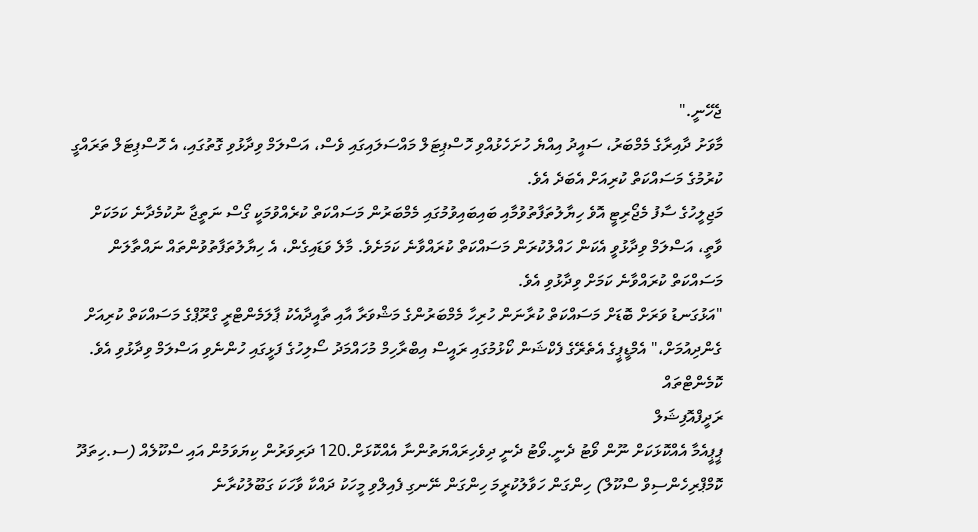ޖެހޭނީ."
މާވަށު ދާއިރާގެ މެމްބަރު، ސައީދު އިއްޔެ ހުށަހެޅުއްވި ހޮސްޕިޓަލް މައްސަލައިގައި ވެސް، އަސްލަމް ވިދާޅުވި ގޮތުގައި، އެ ހޮސްޕިޓަލް ތަރައްގީ ކުރުމުގެ މަސައްކަތް ކުރިއަށް އެބަދެ އެވެ.
މަޖިލީހުގެ ސާފު މެޖޯރިޓީ އޮވެ ހިޔާލުތަފާތުވުމާއި ބައިބައިވުމުގައި މެމްބަރުން މަސައްކަތް ކުރެއްވުމަކީ ގޯސް ނަތީޖާ ނުކުމެދާނެ ކަމަކަށް ވާތީ، އަސްލަމް ވިދާޅުވީ އެކަން ހައްލުކުރަން މަސައްކަތް ކުރައްވާނެ ކަމަށެވެ. މާލެ ވަޑައިގެން، އެ ހިޔާލުތަފާތުވުންތައް ނައްތާލަން މަސައްކަތް ކުރައްވާނެ ކަމަށް ވިދާޅުވި އެވެ.
"އަޅުގަނޑު ވަރަށް ބޮޑަށް މަސައްކަތް ކުރާނަން ހުރިހާ މެމްބަރުންގެ މަޝްވަރާ އާއި ތާއީދާއެކު ޕާލަމެންޓްރީ ގްރޫޕްގެ މަސައްކަތް ކުރިއަށް ގެންދިއުމަށް،" އެމްޑީޕީގެ އެތެރޭގެ ފެކްޝަން ކޯޅުމުގައި ރައީސް އިބްރާހިމް މުހައްމަދު ސޯލިހުގެ ފަޅީގައި ހުންނެވި އަސްލަމް ވިދާޅުވި އެވެ.
ކޮމެންޓްތައް
ރަދީފްއޮފިޝަލް
ޕީޕީއެމާ އެއްކޮޅަކަށް ނޫން ވޯޓު ދެނީ.ވޯޓު ދެނީ ދިވެހިރައްޔަތުންނާ އެއްކޮޅަށް.120 ދަރިވަރުން ކިޔަވަމުން އައި ސްކޫލެއް (ސ.ހިތަދޫ ކޮމްޕްރިހެންސިވް ސްކޫލް) ހިންގަން ހަވާލުކުރީމަ ހިންގަން ނޭނގި ފެއިލްވި މީހަކު ދައްކާ ވާހަކަ ގަބޫލުކުރާނެ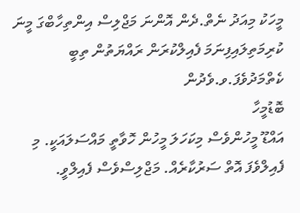މީހަކު މިއަދު ނެތް.ދެން އޮންނަ މަޖްލިސް އިންތިހާބްގަ މީނަ ކުރިމަތިލައިފިނަމަ ފެއިލްކުރަން ރައްޔަތުން ތިބީ ކެތްމަދުވެފަ.ވ.ވެދުން
ބޮޑުމީހާ
އައްޑޫ މީހުންވެސް މިކަހަލަ މީހުން ހޮވާތީ މައްސަލައަކީ. މި ފެއިލްވެފަ އޮތް ސަރުކާރެއް. މަޖްލިސްވެސް ފެއިލްވީ.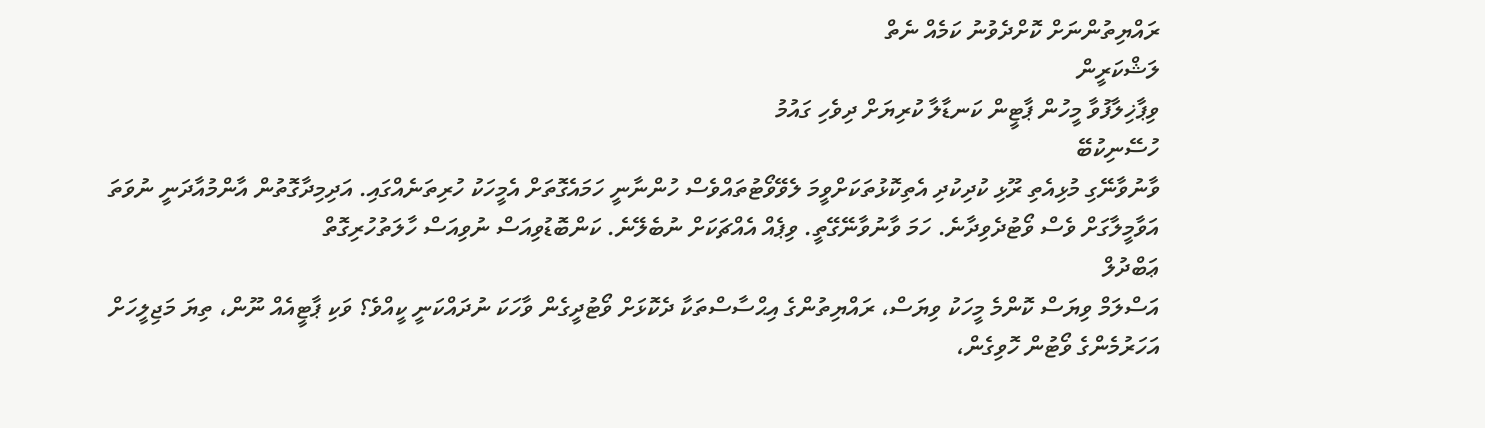ރައްޔިތުންނަށް ކޮށްދެވުނު ކަމެއް ނެތް
ލަޝްކަރީން
ވިޕާޚިލާފުވާ މީހުން ޕާޓީން ކަނޑާލާ ކުރިޔަށް ދިވެހި ގައުމު
ހުސޭނިކުބޭ
ވާނުވާނޭގި މުޅިއެތި ރޫޅި ކުދިކުދި އެތިކޮޅުތަކަށްވީމަ ލެވޭވޯޓުތައްވެސް ހުންނާނީ ހަމައެގޮތަށް އެމީހަކު ހުރިތަނެއްގައި. އަދިމިދާގޮތުން އާންމުއާދަނީ ނުވަތަ އަވާމީލާގަށް ވެސް ވޯޓުދެވިދާނެ. ހަމަ ވާނުވާނޭގޭތީ. ވިޕެއް އެއްޗަކަށް ނުބެލޭނެ. ކަންބޮޑުވިއަސް ނުވިއަސް ހާލަތުހުރިގޮތް
ޢަބްދުލް
އަސްލަމް ވިޔަސް ކޮންމެ މީހަކު ވިޔަސް، ރައްޔިތުންގެ އިޙްސާސްތަކާ ދެކޮޅަށް ވޯޓުދީގެން ވާހަކަ ނުދައްކަނީ ކީއްވެ؟ ވަކި ޕާޓީއެއް ނޫން، ތިޔަ މަޖިލީހަށް އަހަރުމެންގެ ވޯޓުން ހޮވިގެން،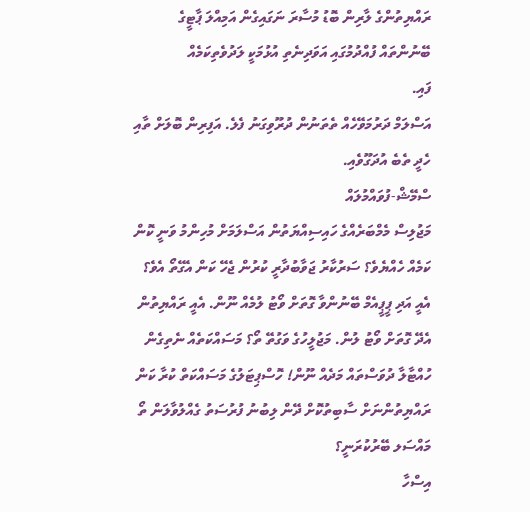ރައްޔިތުންގެ ލާރިން ބޮޑު މުސާރަ ނަގައިގެން އަމިއްލަ ޕާޓީގެ ބޭނުންތައް ފުއްދުމުގައި އަވަދިނެތި އުޅުމަކީ ލަދުވެތިކަމެއް
ފައި.
އަސްލަމް ދަރުމަވޭހެއް ތެތަނުން ދުރޫވިގަނު ފެލެ. އަފިރިން ބޮލަށް ތާއި ހެދީ ތެބެ އުދަގޫވެއި.
ސްމޭޝް-ފުވައްމުލައް
މަޖުލިސް މެމްބަރެއްގެ ހައިސިއްޔަތުން އަސްލަމަށް މުހިންމު ވަނީ ކޮން ކަމެއް ހެއްޔެވެ؟ ސަރުކާރު ޖަވާބުދާރީ ކުރުން ޖެހޭ ކަން އެގޭތޯ އެވެ؟ އެއީ އަދި ޕީޕީއެމް ބޭނުންވާ ގޮތަށް ވޯޓު ލުމެއް ނޫން. އެއީ ރައްޔިތުން އެދޭ ގޮތަށް ވޯޓު ލުން. މަޖުލީހުގެ ވަގުތޭ ތޯ؟ މަސައްކަތެއް ނެތިގެން ހުއްޓާލާ ދުވަސްތައް މަދެއް ނޫން! ހޮސްޕިޓަލުގެ މަސައްކަތް ކުރާ ކަން ރައްޔިތުންނަށް ސާބިތުކޮށް ދޭން ލިބުނު ފުރުސަތު ގެއްލުވާލަން ތޯ މައްސަލ ބޭރުކުރަނީ؟
އިސްހާ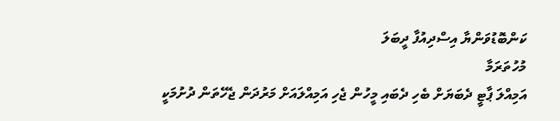ކަންބޮޑުވަންޔާ އިސްދިއުފާ ދީބަލަ
މުހުތަރަމާ
އަމިއްލަ ޕާޓީ ދެބަޔަށް ބެހި ދެބައި މީހުން ޖެހި އަމިއްލައަށް މަރުދަން ޖެހޭތަން ދުށުމަކީ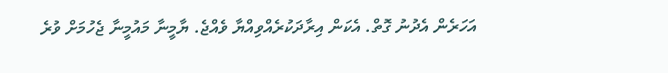އަހަރެން އެދުނު ގޮތް. އެކަން އިރާދަކުރެއްވިއްޔާ ވެއްޖެ. ޔާމީނާ މައުމީނާ ޖެހުމަށް ވުރެ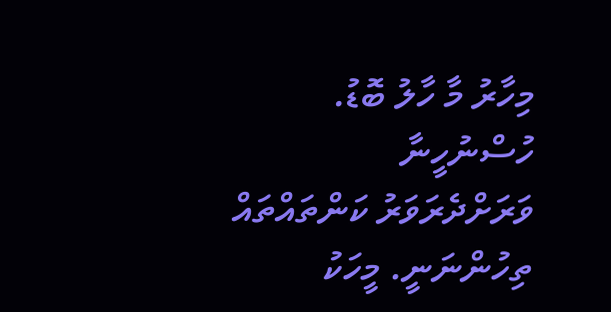މިހާރު މާ ހާލު ބޮޑު.
ހުސްނުހީނާ
ވަރަށްދެރަވަރު ކަންތައްތައް ތިހުންނަނީ. މީހަކު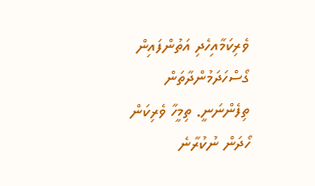ވެރިކަމާއިހެދި އަތުންފައިން ގޯސްހަދަމުންދާތަން ތިފެންނަނީ. ތިމީހާ ވެރިކަން ހޯދަން ނުކުރާނެ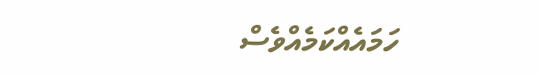ހަމައެއްކަމެއްވެސް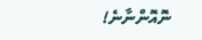ނޮއޮންނާނެ!